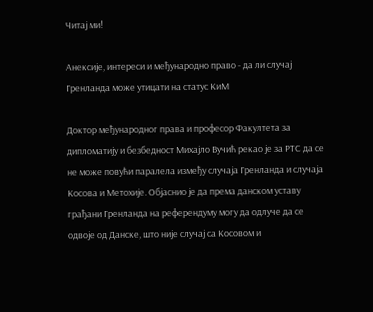Читај ми!

Анексије, интереси и међународно право - да ли случај Гренланда може утицати на статус КиМ

Доктор међународног права и професор Факултета за дипломатију и безбедност Михајло Вучић рекао је за РТС да се не може повући паралела између случаја Гренланда и случаја Косова и Метохије. Објаснио је да према данском уставу грађани Гренланда на референдуму могу да одлуче да се одвоје од Данске, што није случај са Косовом и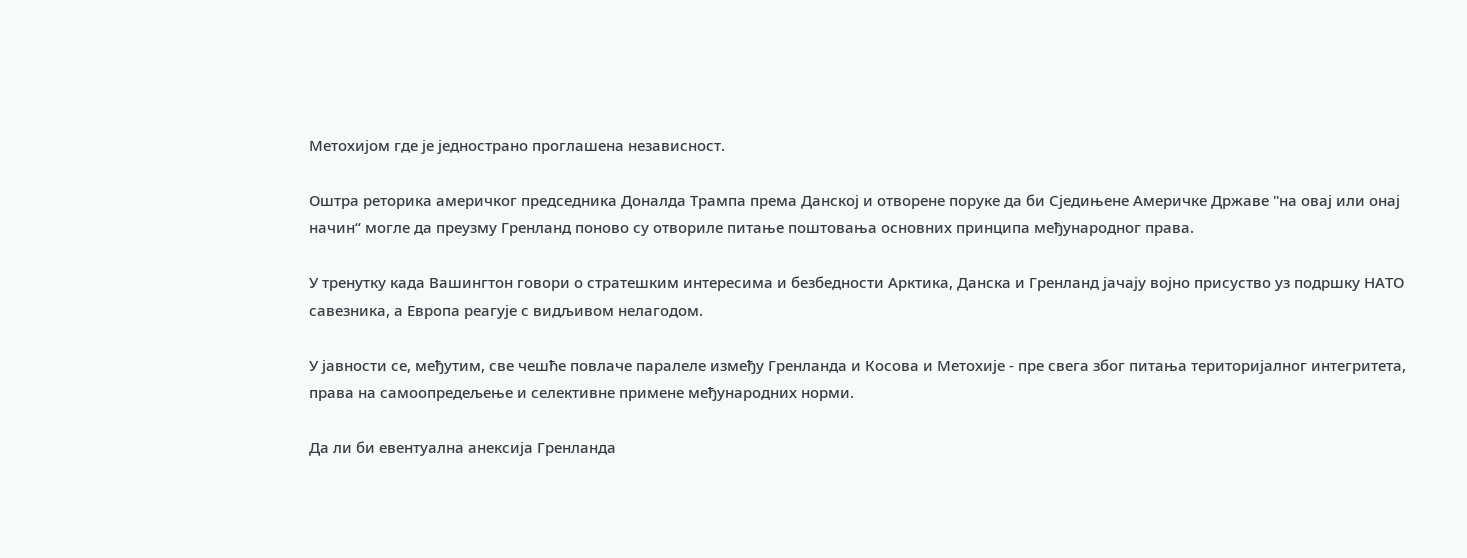Метохијом где је једнострано проглашена независност.

Оштра реторика америчког председника Доналда Трампа према Данској и отворене поруке да би Сједињене Америчке Државе "на овај или онај начин“ могле да преузму Гренланд поново су отвориле питање поштовања основних принципа међународног права.

У тренутку када Вашингтон говори о стратешким интересима и безбедности Арктика, Данска и Гренланд јачају војно присуство уз подршку НАТО савезника, а Европа реагује с видљивом нелагодом.

У јавности се, међутим, све чешће повлаче паралеле између Гренланда и Косова и Метохије - пре свега због питања територијалног интегритета, права на самоопредељење и селективне примене међународних норми.

Да ли би евентуална анексија Гренланда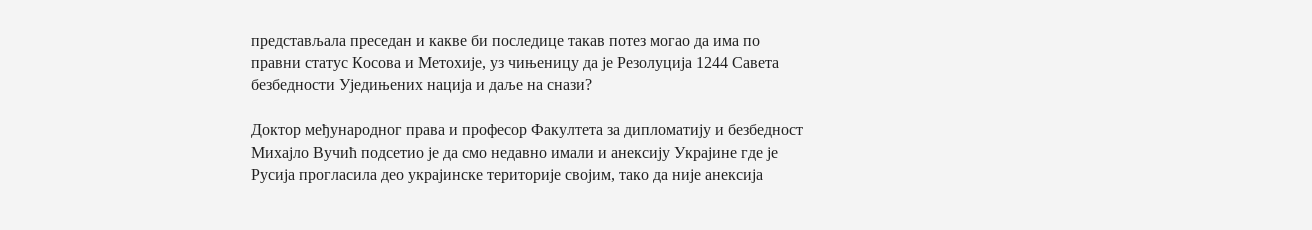представљала преседан и какве би последице такав потез могао да има по правни статус Косова и Метохије, уз чињеницу да је Резолуција 1244 Савета безбедности Уједињених нација и даље на снази?

Доктор међународног права и професор Факултета за дипломатију и безбедност Михајло Вучић подсетио је да смо недавно имали и анексију Украјине где је Русија прогласила део украјинске територије својим, тако да није анексија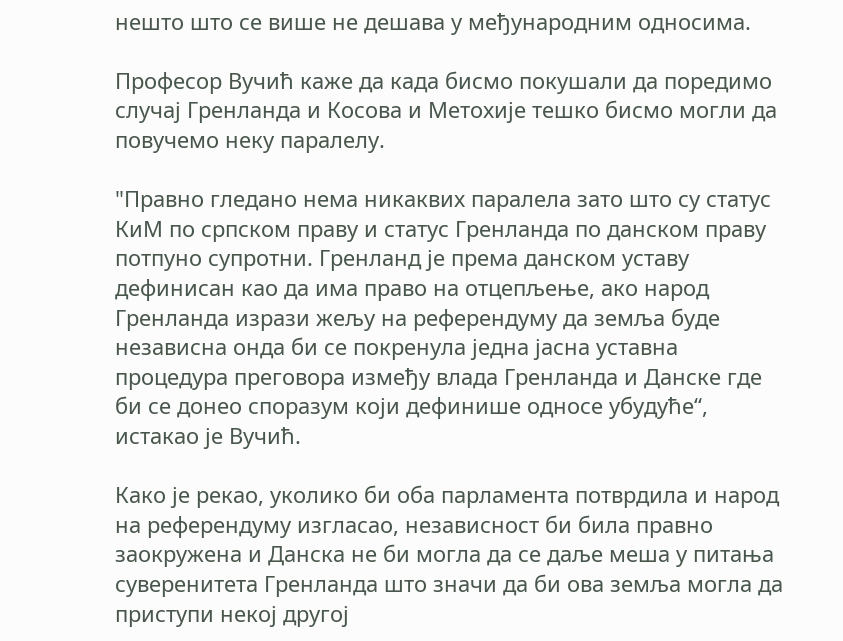нешто што се више не дешава у међународним односима.

Професор Вучић каже да када бисмо покушали да поредимо случај Гренланда и Косова и Метохије тешко бисмо могли да повучемо неку паралелу.

"Правно гледано нема никаквих паралела зато што су статус КиМ по српском праву и статус Гренланда по данском праву потпуно супротни. Гренланд је према данском уставу дефинисан као да има право на отцепљење, ако народ Гренланда изрази жељу на референдуму да земља буде независна онда би се покренула једна јасна уставна процедура преговора између влада Гренланда и Данске где би се донео споразум који дефинише односе убудуће“, истакао је Вучић.

Како је рекао, уколико би оба парламента потврдила и народ на референдуму изгласао, независност би била правно заокружена и Данска не би могла да се даље меша у питања суверенитета Гренланда што значи да би ова земља могла да приступи некој другој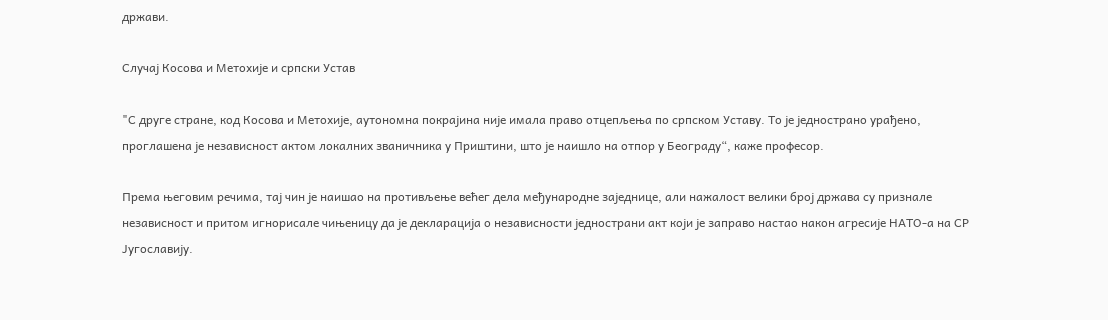држави.

Случај Косова и Метохије и српски Устав

"С друге стране, код Косова и Метохије, аутономна покрајина није имала право отцепљења по српском Уставу. То је једнострано урађено, проглашена је независност актом локалних званичника у Приштини, што је наишло на отпор у Београду“, каже професор.

Према његовим речима, тај чин је наишао на противљење већег дела међународне заједнице, али нажалост велики број држава су признале независност и притом игнорисале чињеницу да је декларација о независности једнострани акт који је заправо настао након агресије НАТО-а на СР Југославију.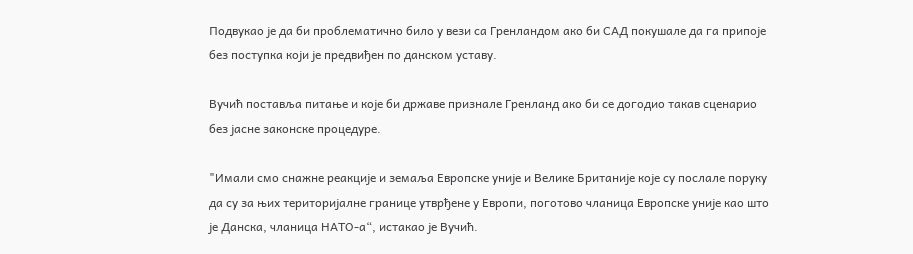Подвукао је да би проблематично било у вези са Гренландом ако би САД покушале да га припоје без поступка који је предвиђен по данском уставу.

Вучић поставља питање и које би државе признале Гренланд ако би се догодио такав сценарио без јасне законске процедуре.

"Имали смо снажне реакције и земаља Европске уније и Велике Британије које су послале поруку да су за њих територијалне границе утврђене у Европи, поготово чланица Европске уније као што је Данска, чланица НАТО-а“, истакао је Вучић.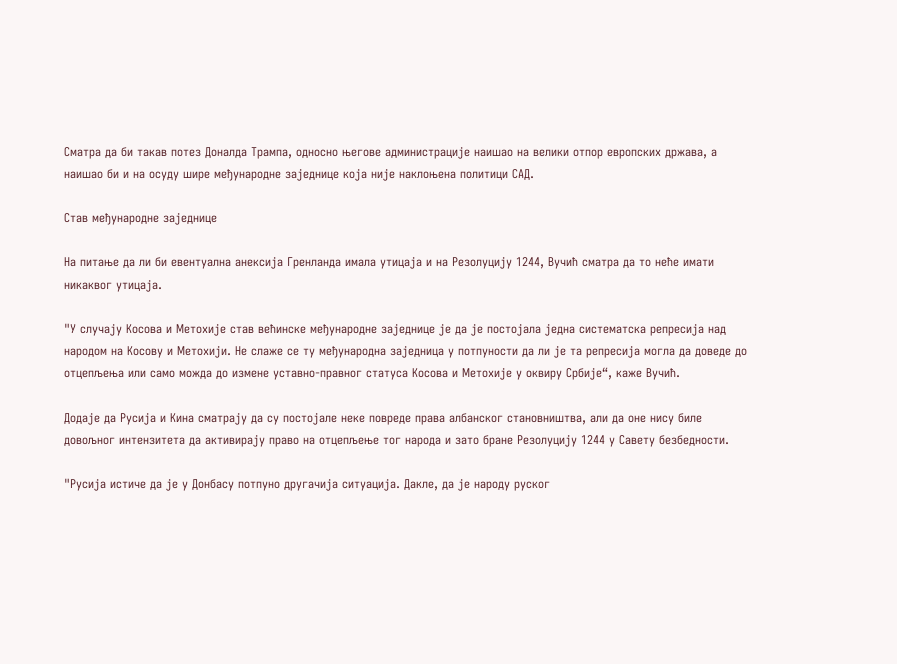Сматра да би такав потез Доналда Трампа, односно његове администрације наишао на велики отпор европских држава, а наишао би и на осуду шире међународне заједнице која није наклоњена политици САД.

Став међународне заједнице

На питање да ли би евентуална анексија Гренланда имала утицаја и на Резолуцију 1244, Вучић сматра да то неће имати никаквог утицаја.

"У случају Косова и Метохије став већинске међународне заједнице је да је постојала једна систематска репресија над народом на Косову и Метохији. Не слаже се ту међународна заједница у потпуности да ли је та репресија могла да доведе до отцепљења или само можда до измене уставно-правног статуса Косова и Метохије у оквиру Србије“, каже Вучић.

Додаје да Русија и Кина сматрају да су постојале неке повреде права албанског становништва, али да оне нису биле довољног интензитета да активирају право на отцепљење тог народа и зато бране Резолуцију 1244 у Савету безбедности.

"Русија истиче да је у Донбасу потпуно другачија ситуација. Дакле, да је народу руског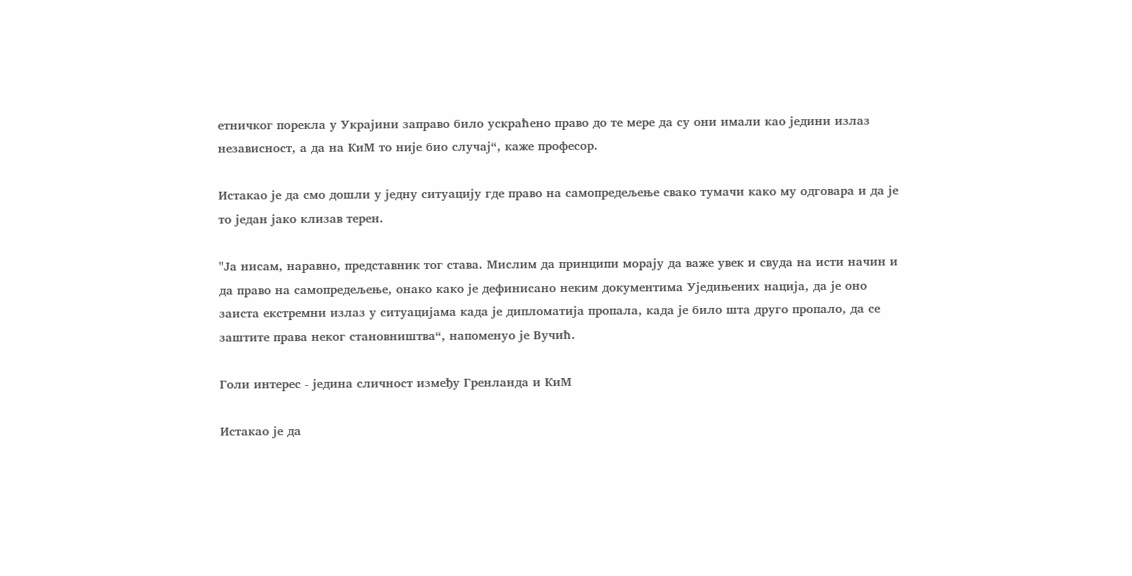етничког порекла у Украјини заправо било ускраћено право до те мере да су они имали као једини излаз независност, а да на КиМ то није био случај“, каже професор.

Истакао је да смо дошли у једну ситуацију где право на самопредељење свако тумачи како му одговара и да је то један јако клизав терен.

"Ја нисам, наравно, представник тог става. Мислим да принципи морају да важе увек и свуда на исти начин и да право на самопредељење, онако како је дефинисано неким документима Уједињених нација, да је оно заиста екстремни излаз у ситуацијама када је дипломатија пропала, када је било шта друго пропало, да се заштите права неког становништва“, напоменуо је Вучић.

Голи интерес - једина сличност између Гренланда и КиМ

Истакао је да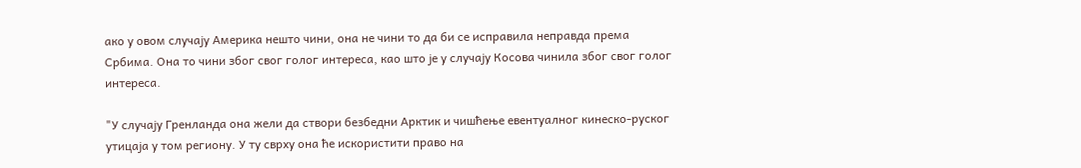ако у овом случају Америка нешто чини, она не чини то да би се исправила неправда према Србима. Она то чини због свог голог интереса, као што је у случају Косова чинила због свог голог интереса.

"У случају Гренланда она жели да створи безбедни Арктик и чишћење евентуалног кинеско-руског утицаја у том региону. У ту сврху она ће искористити право на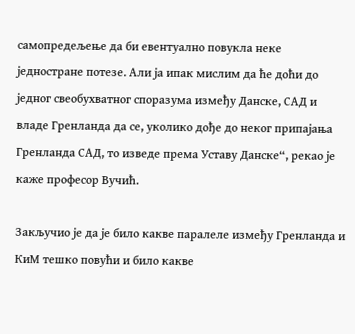самопредељење да би евентуално повукла неке једностране потезе. Али ја ипак мислим да ће доћи до једног свеобухватног споразума између Данске, САД и владе Гренланда да се, уколико дође до неког припајања Гренланда САД, то изведе према Уставу Данске“, рекао је каже професор Вучић.

Закључио је да је било какве паралеле између Гренланда и КиМ тешко повући и било какве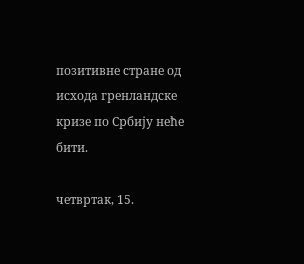позитивне стране од исхода гренландске кризе по Србију неће бити.

четвртак, 15.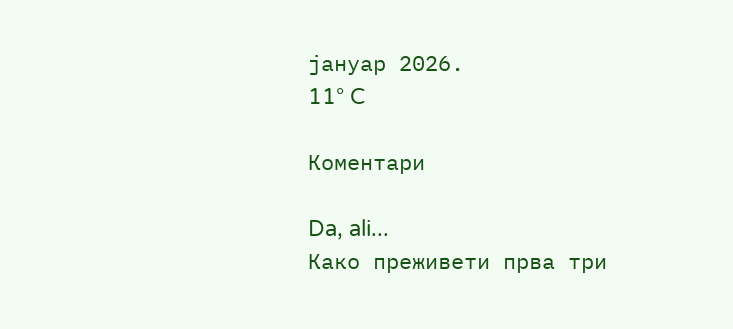јануар 2026.
11° C

Коментари

Da, ali...
Како преживети прва три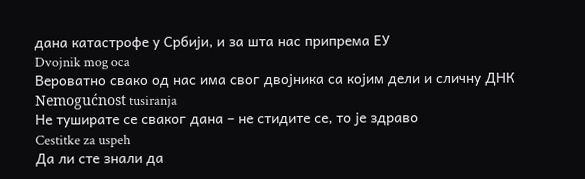дана катастрофе у Србији, и за шта нас припрема ЕУ
Dvojnik mog oca
Вероватно свако од нас има свог двојника са којим дели и сличну ДНК
Nemogućnost tusiranja
Не туширате се сваког дана – не стидите се, то је здраво
Cestitke za uspeh
Да ли сте знали да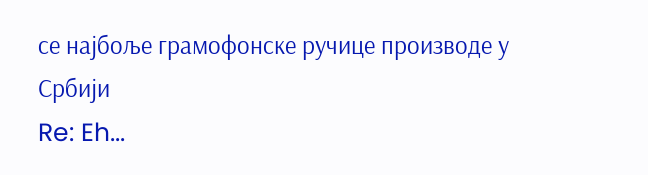се најбоље грамофонске ручице производе у Србији
Re: Eh...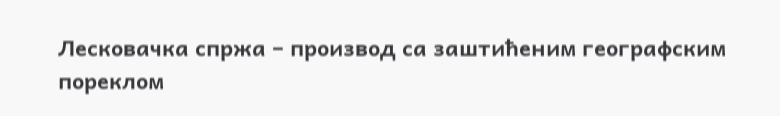Лесковачка спржа – производ са заштићеним географским пореклом